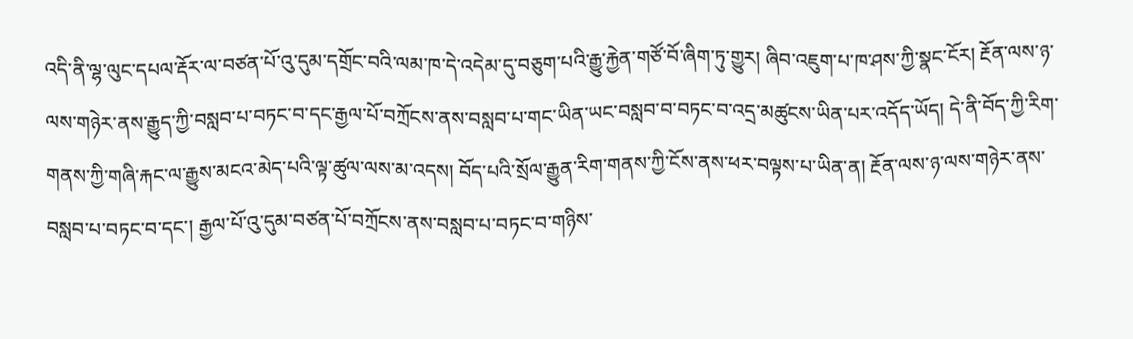འདི་ནི་ལྷ་ལུང་དཔལ་རྡོར་ལ་བཙན་པོ་འུ་དུམ་དགྲོང་བའི་ལམ་ཁ་དེ་འདེམ་དུ་བཅུག་པའི་རྒྱུ་རྐྱེན་གཙོ་བོ་ཞིག་ཏུ་གྱུར། ཞིབ་འཇུག་པ་ཁ་ཤས་ཀྱི་སྣང་ངོར། རྔོན་ལས་ཉ་ལས་གཉེར་ནས་རྒྱུད་ཀྱི་བསླབ་པ་བཏང་བ་དང་རྒྱལ་པོ་བཀྲོངས་ནས་བསླབ་པ་གང་ཡིན་ཡང་བསླབ་བ་བཏང་བ་འདྲ་མཚུངས་ཡིན་པར་འདོད་ཡོད། དེ་ནི་བོད་ཀྱི་རིག་གནས་ཀྱི་གཞི་རྐང་ལ་རྒྱུས་མངའ་མེད་པའི་ལྟ་ཚུལ་ལས་མ་འདས། བོད་པའི་སྲོལ་རྒྱུན་རིག་གནས་ཀྱི་ངོས་ནས་ཕར་བལྟས་པ་ཡིན་ན། རྔོན་ལས་ཉ་ལས་གཉེར་ནས་བསླབ་པ་བཏང་བ་དང་། རྒྱལ་པོ་འུ་དུམ་བཙན་པོ་བཀྲོངས་ནས་བསླབ་པ་བཏང་བ་གཉིས་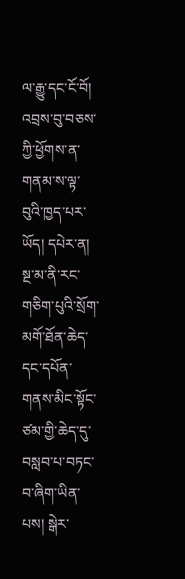ལ་རྒྱུ་དང་ངོ་བོ། འབྲས་བུ་བཅས་ཀྱི་ཕྱོགས་ན་གནམ་ས་ལྟ་བུའི་ཁྱད་པར་ཡོད། དཔེར་ན། སྔ་མ་ནི་རང་གཅིག་པུའི་སྲོག་མགོ་ཐོན་ཆེད་དང་དཔོན་གནས་མིང་སྟོང་ཙམ་གྱི་ཆེད་དུ་བསླབ་པ་བཏང་བ་ཞིག་ཡིན་པས། སྒེར་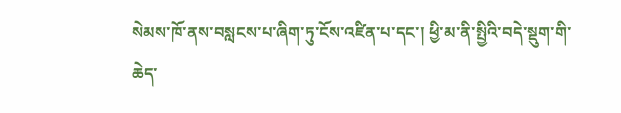སེམས་ཁོ་ནས་བསླངས་པ་ཞིག་ཏུ་ངོས་འཛིན་པ་དང་། ཕྱི་མ་ནི་སྤྱིའི་བདེ་སྡུག་གི་ཆེད་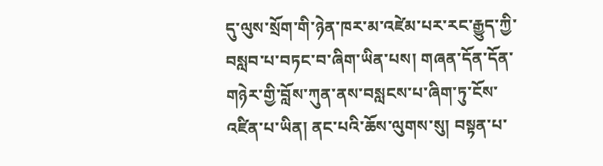དུ་ལུས་སྲོག་གི་ཉེན་ཁར་མ་འཛེམ་པར་རང་རྒྱུད་ཀྱི་བསླབ་པ་བཏང་བ་ཞིག་ཡིན་པས། གཞན་དོན་དོན་གཉེར་གྱི་བློས་ཀུན་ནས་བསླངས་པ་ཞིག་ཏུ་ངོས་འཛིན་པ་ཡིན། ནང་པའི་ཆོས་ལུགས་སུ། བསྟན་པ་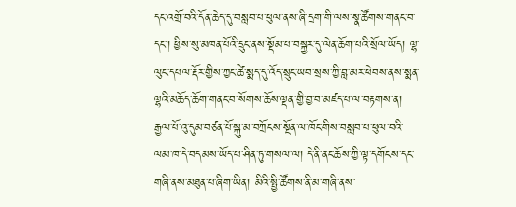དང་འགྲོ་བའི་དོན་ཆེད་དུ་བསླབ་པ་ཕུལ་ནས་ཞི་དྲག་གི་ལས་སྣ་ཚོགས་གནང་བ་དང་། ཕྱིས་སུ་མཁན་པོའི་དྲུང་ནས་སྡོམ་པ་བསྐྱར་དུ་ལེན་ཆོག་པའི་སྲོལ་ཡོད། ལྷ་ལུང་དཔལ་རྡོར་གྱིས་ཀྱང་ཚེ་སྨད་དུ་འོད་སྲུང་ཡབ་སྲས་ཀྱི་བླ་མར་ཕེབས་ནས་སྨན་ལྷའི་མཆོད་ཆོག་གནང་བ་སོགས་ཆོས་ལྡན་གྱི་བྱ་བ་མཛད་པ་ལ་བརྟགས་ན། རྒྱལ་པོ་འུ་དུམ་བཙན་པོ་སྐུ་མ་བཀྲོངས་སྔོན་ལ་ཁོང་གིས་བསླབ་པ་ཕུལ་བའི་ལམ་ཁ་དེ་བདམས་ཡོད་པ་ཤིན་ཏུ་གསལ་ལ། དེ་ནི་ནང་ཆོས་ཀྱི་ལྟ་དགོངས་དང་གཞི་ནས་མཐུན་པ་ཞིག་ཡིན། མིའི་སྤྱི་ཚོགས་ནི་མ་གཞི་ནས་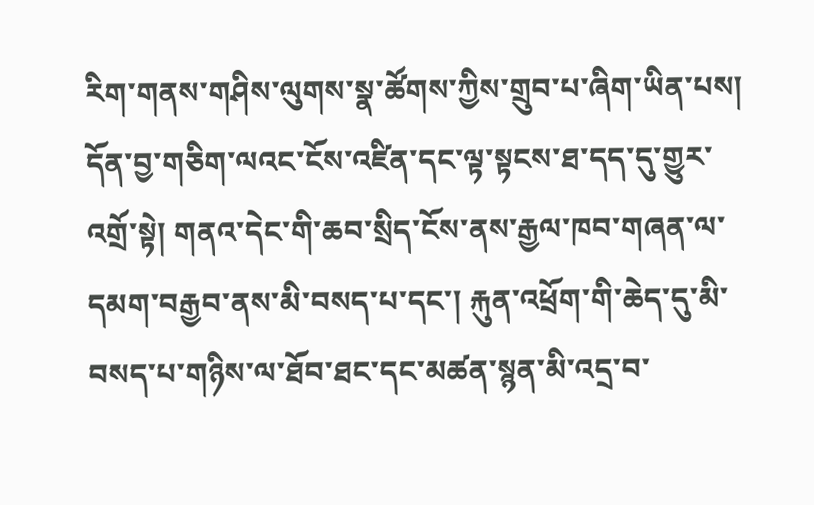རིག་གནས་གཤིས་ལུགས་སྣ་ཚོགས་ཀྱིས་གྲུབ་པ་ཞིག་ཡིན་པས། དོན་བྱ་གཅིག་ལའང་ངོས་འཛིན་དང་ལྟ་སྟངས་ཐ་དད་དུ་གྱུར་འགྲོ་སྟེ། གནའ་དེང་གི་ཆབ་སྲིད་ངོས་ནས་རྒྱལ་ཁབ་གཞན་ལ་དམག་བརྒྱབ་ནས་མི་བསད་པ་དང་། རྐུན་འཕྲོག་གི་ཆེད་དུ་མི་བསད་པ་གཉིས་ལ་ཐོབ་ཐང་དང་མཚན་སྙན་མི་འདྲ་བ་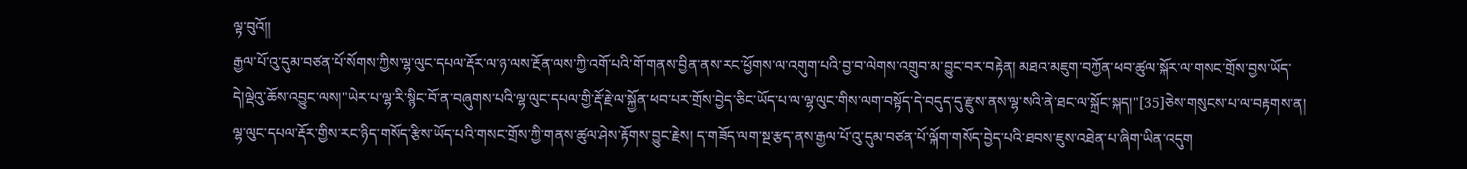ལྟ་བུའོ།།
རྒྱལ་པོ་འུ་དུམ་བཙན་པོ་སོགས་ཀྱིས་ལྷ་ལུང་དཔལ་རྡོར་ལ་ཉ་ལས་རྔོན་ལས་ཀྱི་འགོ་པའི་གོ་གནས་བྱིན་ནས་རང་ཕྱོགས་ལ་འགུག་པའི་བྱ་བ་ལེགས་འགྲུབ་མ་བྱུང་བར་བརྟེན། མཐའ་མཇུག་བཀྱོན་ཕབ་ཚུལ་སྐོར་ལ་གསང་གྲོས་བྱས་ཡོད་དེ།ལྡེའུ་ཆོས་འབྱུང་ལས།"ཡེར་པ་ལྷ་རི་སྙིང་བོ་ན་བཞུགས་པའི་ལྷ་ལུང་དཔལ་གྱི་རྡོ་རྗེ་ལ་སྐྱོན་ཕབ་པར་གྲོས་བྱེད་ཅིང་ཡོད་པ་ལ་ལྷ་ལུང་གིས་ལག་བསྟོད་དེ་བདུད་དུ་རྫུས་ནས་ལྷ་སའི་ནེ་ཐང་ལ་སྐྲོང་སྐད།"[35]ཅེས་གསུངས་པ་ལ་བརྟགས་ན། ལྷ་ལུང་དཔལ་རྡོར་གྱིས་རང་ཉིད་གསོད་རྩིས་ཡོད་པའི་གསང་གྲོས་ཀྱི་གནས་ཚུལ་ཤེས་རྟོགས་བྱུང་རྗེས། ད་གཟོད་ལག་སྔ་རྩད་ནས་རྒྱལ་པོ་འུ་དུམ་བཙན་པོ་ལྐོག་གསོད་བྱེད་པའི་ཐབས་ཇུས་འཐེན་པ་ཞིག་ཡིན་འདུག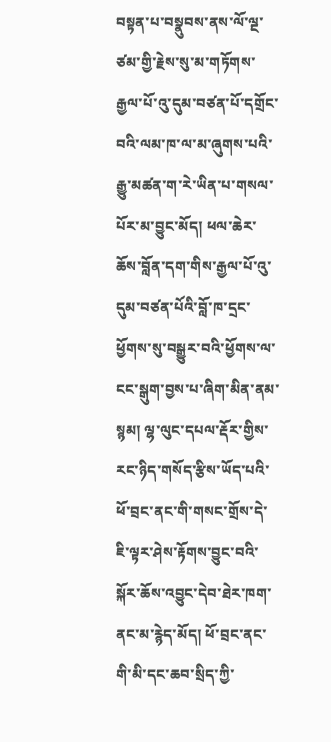བསྟན་པ་བསྣུབས་ནས་ལོ་ལྔ་ཙམ་གྱི་རྗེས་སུ་མ་གཏོགས་རྒྱལ་པོ་འུ་དུམ་བཙན་པོ་དགྲོང་བའི་ལམ་ཁ་ལ་མ་ཞུགས་པའི་རྒྱུ་མཚན་ག་རེ་ཡིན་པ་གསལ་པོར་མ་བྱུང་མོད། ཕལ་ཆེར་ཆོས་བློན་དག་གིས་རྒྱལ་པོ་འུ་དུམ་བཙན་པོའི་བློ་ཁ་དྲང་ཕྱོགས་སུ་བསྒྱུར་བའི་ཕྱོགས་ལ་ངང་སྒུག་བྱས་པ་ཞིག་མིན་ནམ་སྙམ། ལྷ་ལུང་དཔལ་རྡོར་གྱིས་རང་ཉིད་གསོད་རྩིས་ཡོད་པའི་ཕོ་བྲང་ནང་གི་གསང་གྲོས་དེ་ཇི་ལྟར་ཤེས་རྟོགས་བྱུང་བའི་སྐོར་ཆོས་འབྱུང་དེབ་ཐེར་ཁག་ནང་མ་རྙེད་མོད། ཕོ་བྲང་ནང་གི་མི་དང་ཆབ་སྲིད་ཀྱི་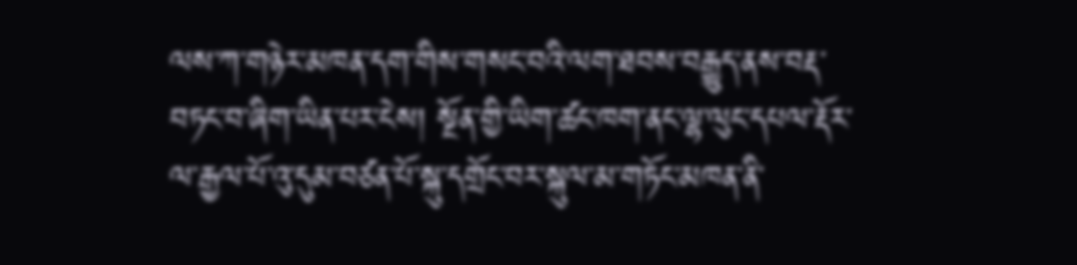ལས་ཀ་གཉེར་མཁན་དག་གིས་གསང་བའི་ལག་ཐབས་བརྒྱུད་ནས་བརྡ་བཏང་བ་ཞིག་ཡིན་པར་ངེས། སྔོན་གྱི་ཡིག་ཚང་ཁག་ནང་ལྷ་ལུང་དཔལ་རྡོར་ལ་རྒྱལ་པོ་འུ་དུམ་བཙན་པོ་སྐུ་དགྲོང་བར་སྐུལ་མ་གཏོང་མཁན་ནི་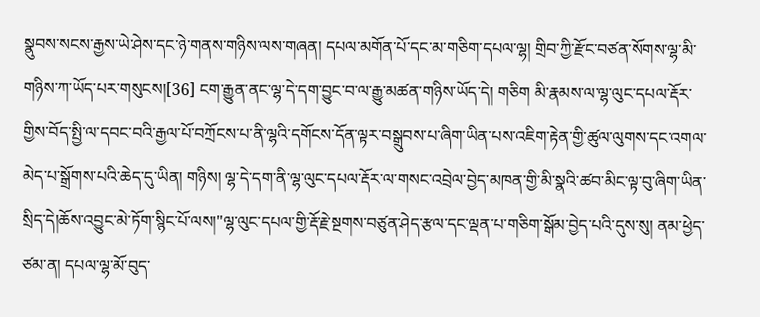སྣུབས་སངས་རྒྱས་ཡེ་ཤེས་དང་ཉེ་གནས་གཉིས་ལས་གཞན། དཔལ་མགོན་པོ་དང་མ་གཅིག་དཔལ་ལྷ། གྲིབ་ཀྱི་རྫོང་བཙན་སོགས་ལྷ་མི་གཉིས་ཀ་ཡོད་པར་གསུངས།[36] ངག་རྒྱུན་ནང་ལྷ་དེ་དག་བྱུང་བ་ལ་རྒྱུ་མཚན་གཉིས་ཡོད་དེ། གཅིག མི་རྣམས་ལ་ལྷ་ལུང་དཔལ་རྡོར་གྱིས་བོད་སྤྱི་ལ་དབང་བའི་རྒྱལ་པོ་བཀྲོངས་པ་ནི་ལྷའི་དགོངས་དོན་ལྟར་བསྒྲུབས་པ་ཞིག་ཡིན་པས་འཇིག་རྟེན་གྱི་ཚུལ་ལུགས་དང་འགལ་མེད་པ་སྒྲོགས་པའི་ཆེད་དུ་ཡིན། གཉིས། ལྷ་དེ་དག་ནི་ལྷ་ལུང་དཔལ་རྡོར་ལ་གསང་འབྲེལ་བྱེད་མཁན་གྱི་མི་སྣའི་ཚབ་མིང་ལྟ་བུ་ཞིག་ཡིན་སྲིད་དེ།ཆོས་འབྱུང་མེ་ཏོག་སྙིང་པོ་ལས།"ལྷ་ལུང་དཔལ་གྱི་རྡོ་རྗེ་སྔགས་བཙུན་ཤེད་རྩལ་དང་ལྡན་པ་གཅིག་སྒོམ་བྱེད་པའི་དུས་སུ། ནམ་ཕྱེད་ཙམ་ན། དཔལ་ལྷ་མོ་བུད་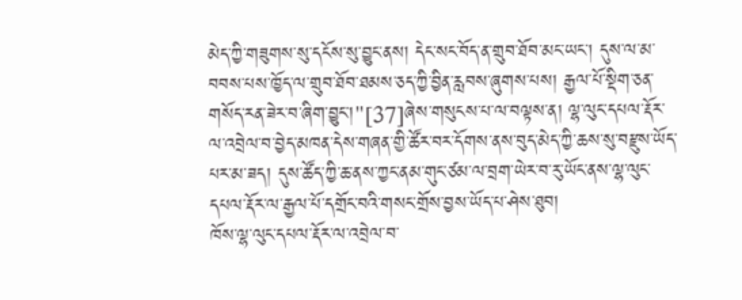མེད་ཀྱི་གཟུགས་སུ་དངོས་སུ་བྱུང་ནས། དེང་སང་བོད་ན་གྲུབ་ཐོབ་མང་ཡང་། དུས་ལ་མ་བབས་པས་ཁྱོད་ལ་གྲུབ་ཐོབ་ཐམས་ཅད་ཀྱི་བྱིན་རླབས་ཞུགས་པས། རྒྱལ་པོ་སྡིག་ཅན་གསོད་རན་ཟེར་བ་ཞིག་བྱུང་།"[37]ཞེས་གསུངས་པ་ལ་བལྟས་ན། ལྷ་ལུང་དཔལ་རྡོར་ལ་འབྲེལ་བ་བྱེད་མཁན་དེས་གཞན་གྱི་ཚོར་བར་དོགས་ནས་བུད་མེད་ཀྱི་ཆས་སུ་བརྫུས་ཡོད་པར་མ་ཟད། དུས་ཚོད་ཀྱི་ཆ་ནས་ཀྱང་ནམ་གུང་ཙམ་ལ་བྲག་ཡེར་བ་རུ་ཡོང་ནས་ལྷ་ལུང་དཔལ་རྡོར་ལ་རྒྱལ་པོ་དགྲོང་བའི་གསང་གྲོས་བྱས་ཡོད་པ་ཤེས་ཐུབ།
ཁོས་ལྷ་ལུང་དཔལ་རྡོར་ལ་འབྲེལ་བ་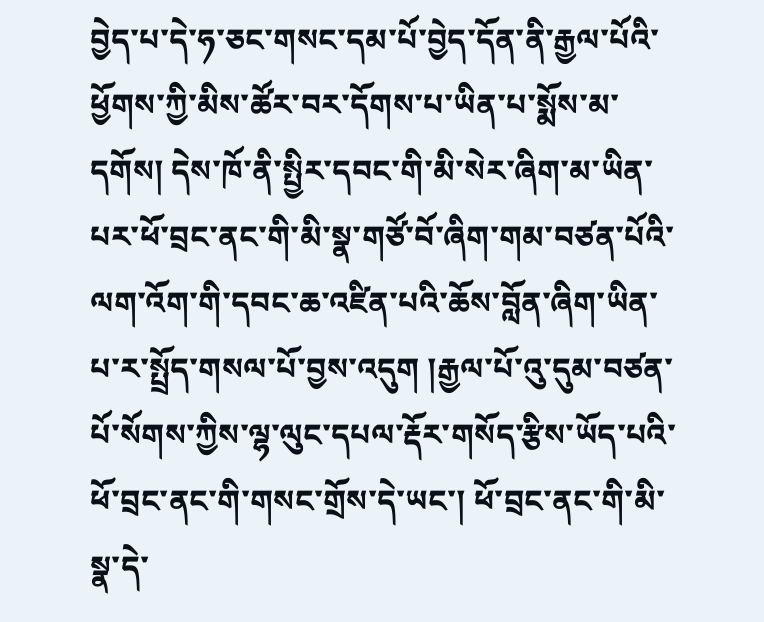བྱེད་པ་དེ་ཧ་ཅང་གསང་དམ་པོ་བྱེད་དོན་ནི་རྒྱལ་པོའི་ཕྱོགས་ཀྱི་མིས་ཚོར་བར་དོགས་པ་ཡིན་པ་སྨོས་མ་དགོས། དེས་ཁོ་ནི་སྤྱིར་དབང་གི་མི་སེར་ཞིག་མ་ཡིན་པར་ཕོ་བྲང་ནང་གི་མི་སྣ་གཙོ་བོ་ཞིག་གམ་བཙན་པོའི་ལག་འོག་གི་དབང་ཆ་འཛིན་པའི་ཆོས་བློན་ཞིག་ཡིན་པ་ར་སྤྲོད་གསལ་པོ་བྱས་འདུག །རྒྱལ་པོ་འུ་དུམ་བཙན་པོ་སོགས་ཀྱིས་ལྷ་ལུང་དཔལ་རྡོར་གསོད་རྩིས་ཡོད་པའི་ཕོ་བྲང་ནང་གི་གསང་གྲོས་དེ་ཡང་། ཕོ་བྲང་ནང་གི་མི་སྣ་དེ་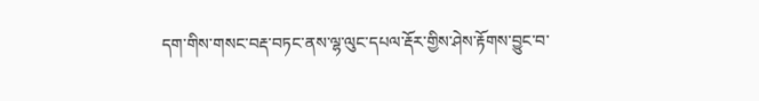དག་གིས་གསང་བརྡ་བཏང་ནས་ལྷ་ལུང་དཔལ་རྡོར་གྱིས་ཤེས་རྟོགས་བྱུང་བ་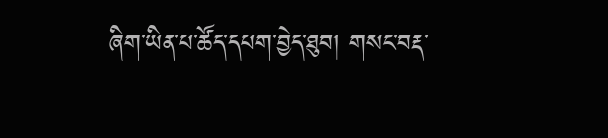ཞིག་ཡིན་པ་ཚོད་དཔག་བྱེད་ཐུབ། གསང་བརྡ་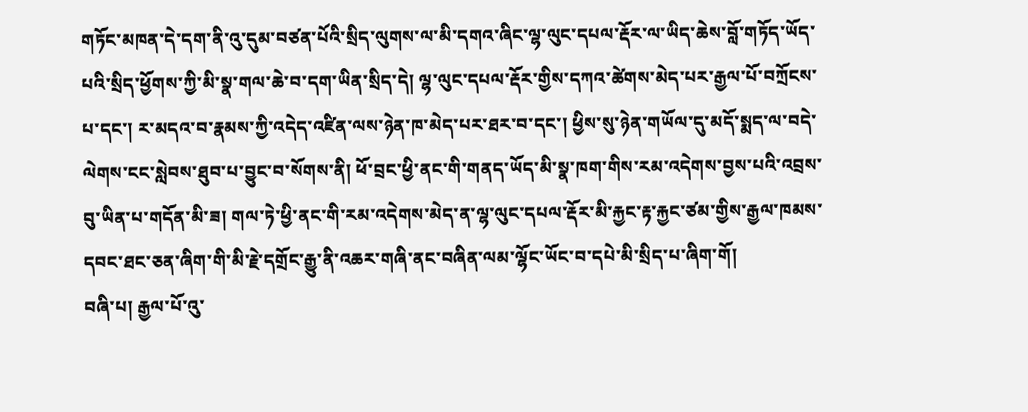གཏོང་མཁན་དེ་དག་ནི་འུ་དུམ་བཙན་པོའི་སྲིད་ལུགས་ལ་མི་དགའ་ཞིང་ལྷ་ལུང་དཔལ་རྡོར་ལ་ཡིད་ཆེས་བློ་གཏོད་ཡོད་པའི་སྲིད་ཕྱོགས་ཀྱི་མི་སྣ་གལ་ཆེ་བ་དག་ཡིན་སྲིད་དེ། ལྷ་ལུང་དཔལ་རྡོར་གྱིས་དཀའ་ཚེགས་མེད་པར་རྒྱལ་པོ་བཀྲོངས་པ་དང་། ར་མདའ་བ་རྣམས་ཀྱི་འདེད་འཛིན་ལས་ཉེན་ཁ་མེད་པར་ཐར་བ་དང་། ཕྱིས་སུ་ཉེན་གཡོལ་དུ་མདོ་སྨད་ལ་བདེ་ལེགས་ངང་སླེབས་ཐུབ་པ་བྱུང་བ་སོགས་ནི། ཕོ་བྲང་ཕྱི་ནང་གི་གནད་ཡོད་མི་སྣ་ཁག་གིས་རམ་འདེགས་བྱས་པའི་འབྲས་བུ་ཡིན་པ་གདོན་མི་ཟ། གལ་ཏེ་ཕྱི་ནང་གི་རམ་འདེགས་མེད་ན་ལྷ་ལུང་དཔལ་རྡོར་མི་རྐྱང་རྟ་རྐྱང་ཙམ་གྱིས་རྒྱལ་ཁམས་དབང་ཐང་ཅན་ཞིག་གི་མི་རྗེ་དགྲོང་རྒྱུ་ནི་འཆར་གཞི་ནང་བཞིན་ལམ་ལྷོང་ཡོང་བ་དཔེ་མི་སྲིད་པ་ཞིག་གོ།
བཞི་པ། རྒྱལ་པོ་འུ་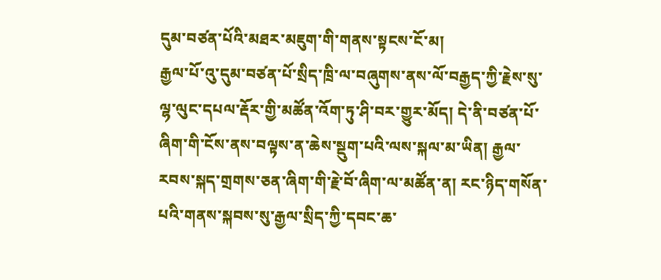དུམ་བཙན་པོའི་མཐར་མཇུག་གི་གནས་སྟངས་ངོ་མ།
རྒྱལ་པོ་འུ་དུམ་བཙན་པོ་སྲིད་ཁྲི་ལ་བཞུགས་ནས་ལོ་བརྒྱད་ཀྱི་རྗེས་སུ་ལྷ་ལུང་དཔལ་རྡོར་གྱི་མཚོན་འོག་ཏུ་ཤི་བར་གྱུར་མོད། དེ་ནི་བཙན་པོ་ཞིག་གི་ངོས་ནས་བལྟས་ན་ཆེས་སྡུག་པའི་ལས་སྐལ་མ་ཡིན། རྒྱལ་རབས་སྐད་གྲགས་ཅན་ཞིག་གི་རྗེ་བོ་ཞིག་ལ་མཚོན་ན། རང་ཉིད་གསོན་པའི་གནས་སྐབས་སུ་རྒྱལ་སྲིད་ཀྱི་དབང་ཆ་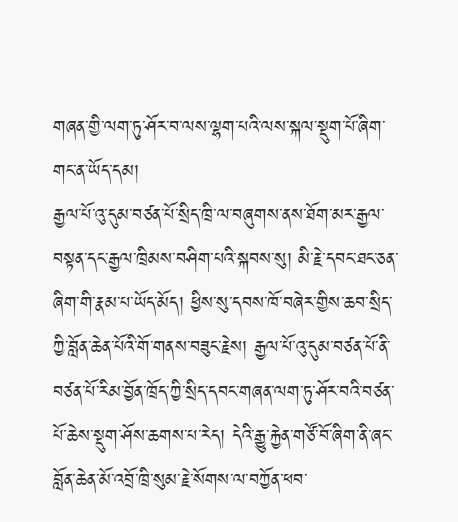གཞན་གྱི་ལག་ཏུ་ཤོར་བ་ལས་ལྷག་པའི་ལས་སྐལ་སྡུག་པོ་ཞིག་གང་ན་ཡོད་དམ།
རྒྱལ་པོ་འུ་དུམ་བཙན་པོ་སྲིད་ཁྲི་ལ་བཞུགས་ནས་ཐོག་མར་རྒྱལ་བསྟན་དང་རྒྱལ་ཁྲིམས་བཤིག་པའི་སྐབས་སུ། མི་རྗེ་དབང་ཐང་ཅན་ཞིག་གི་རྣམ་པ་ཡོད་མོད། ཕྱིས་སུ་དབས་ཁོ་བཞེར་གྱིས་ཆབ་སྲིད་ཀྱི་བློན་ཆེན་པོའི་གོ་གནས་བཟུང་རྗེས། རྒྱལ་པོ་འུ་དུམ་བཙན་པོ་ནི་བཙན་པོ་རིམ་བྱོན་ཁྲོད་ཀྱི་སྲིད་དབང་གཞན་ལག་ཏུ་ཤོར་བའི་བཙན་པོ་ཆེས་སྡུག་ཤོས་ཆགས་པ་རེད། དེའི་རྒྱུ་རྐྱེན་གཙོ་བོ་ཞིག་ནི་ཞང་བློན་ཆེན་མོ་འབྲོ་ཁྲི་སུམ་རྗེ་སོགས་ལ་བཀྱོན་ཕབ་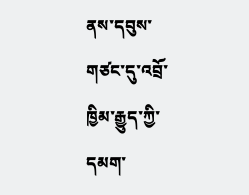ནས་དབུས་གཙང་དུ་འབྲོ་ཁྱིམ་རྒྱུད་ཀྱི་དམག་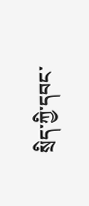སྲིད་ཀྱི་དབང་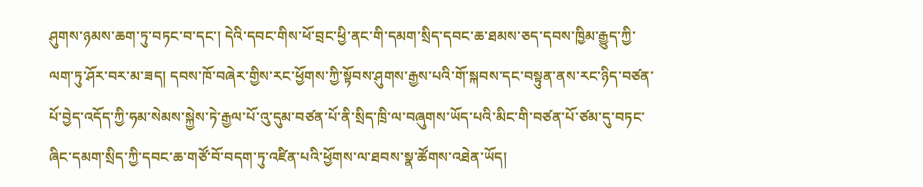ཤུགས་ཉམས་ཆག་ཏུ་བཏང་བ་དང་། དེའི་དབང་གིས་ཕོ་བྲང་ཕྱི་ནང་གི་དམག་སྲིད་དབང་ཆ་ཐམས་ཅད་དབས་ཁྱིམ་རྒྱུད་ཀྱི་ལག་ཏུ་ཤོར་བར་མ་ཟད། དབས་ཁོ་བཞེར་གྱིས་རང་ཕྱོགས་ཀྱི་སྟོབས་ཤུགས་རྒྱས་པའི་གོ་སྐབས་དང་བསྟུན་ནས་རང་ཉིད་བཙན་པོ་བྱེད་འདོད་ཀྱི་ཧམ་སེམས་སྐྱེས་ཏེ་རྒྱལ་པོ་འུ་དུམ་བཙན་པོ་ནི་སྲིད་ཁྲི་ལ་བཞུགས་ཡོད་པའི་མིང་གི་བཙན་པོ་ཙམ་དུ་བཏང་ཞིང་དམག་སྲིད་ཀྱི་དབང་ཆ་གཙོ་བོ་བདག་ཏུ་འཛིན་པའི་ཕྱོགས་ལ་ཐབས་སྣ་ཚོགས་འཐེན་ཡོད།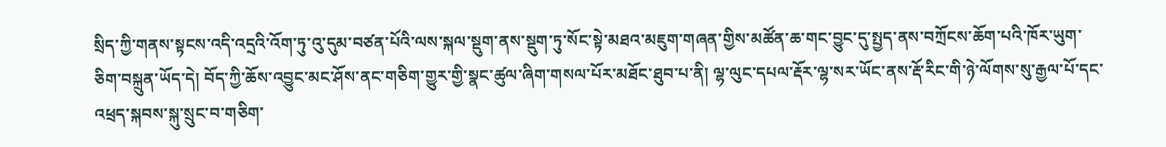སྲིད་ཀྱི་གནས་སྟངས་འདི་འདྲའི་འོག་ཏུ་འུ་དུམ་བཙན་པོའི་ལས་སྐལ་སྡུག་ནས་སྡུག་ཏུ་སོང་སྟེ་མཐའ་མཇུག་གཞན་གྱིས་མཚོན་ཆ་གང་བྱུང་དུ་སྤྱད་ནས་བཀྲོངས་ཆོག་པའི་ཁོར་ཡུག་ཅིག་བསྐྲུན་ཡོད་དེ། བོད་ཀྱི་ཆོས་འབྱུང་མང་ཤོས་ནང་གཅིག་གྱུར་གྱི་སྣང་ཚུལ་ཞིག་གསལ་པོར་མཐོང་ཐུབ་པ་ནི། ལྷ་ལུང་དཔལ་རྡོར་ལྷ་སར་ཡོང་ནས་རྡོ་རིང་གི་ཉེ་ལོགས་སུ་རྒྱལ་པོ་དང་འཕྲད་སྐབས་སྐུ་སྲུང་བ་གཅིག་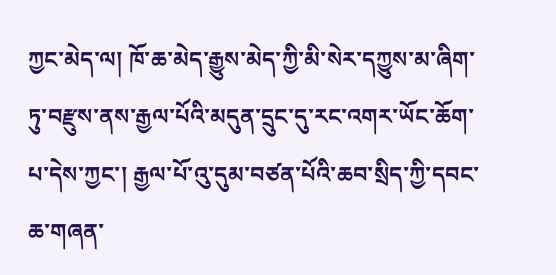ཀྱང་མེད་ལ། ཁོ་ཆ་མེད་རྒྱུས་མེད་ཀྱི་མི་སེར་དཀྱུས་མ་ཞིག་ཏུ་བརྫུས་ནས་རྒྱལ་པོའི་མདུན་དྲུང་དུ་རང་འགར་ཡོང་ཆོག་པ་དེས་ཀྱང་། རྒྱལ་པོ་འུ་དུམ་བཙན་པོའི་ཆབ་སྲིད་ཀྱི་དབང་ཆ་གཞན་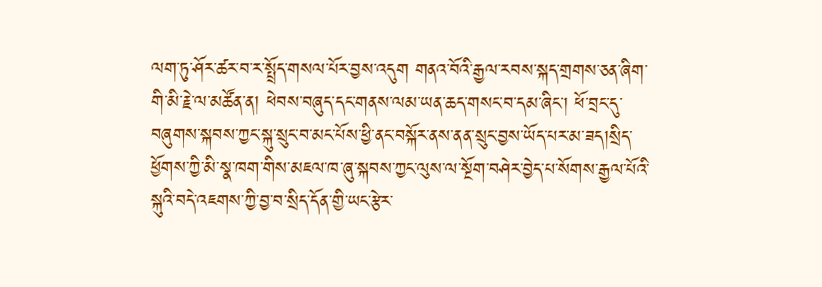ལག་ཏུ་ཤོར་ཚར་བ་ར་སྤྲོད་གསལ་པོར་བྱས་འདུག གནའ་བོའི་རྒྱལ་རབས་སྐད་གྲགས་ཅན་ཞིག་གི་མི་རྗེ་ལ་མཚོན་ན། ཕེབས་བཞུད་དང་གནས་ལམ་ཡན་ཆད་གསང་བ་དམ་ཞིང་། ཕོ་བྲང་དུ་བཞུགས་སྐབས་ཀྱང་སྐུ་སྲུང་བ་མང་པོས་ཕྱི་ནང་བསྐོར་ནས་ནན་སྲུང་བྱས་ཡོད་པར་མ་ཟད།སྲིད་ཕྱོགས་ཀྱི་མི་སྣ་ཁག་གིས་མཇལ་ཁ་ཞུ་སྐབས་ཀྱང་ལུས་ལ་སྔོག་བཤེར་བྱེད་པ་སོགས་རྒྱལ་པོའི་སྐུའི་བདེ་འཇགས་ཀྱི་བྱ་བ་སྲིད་དོན་གྱི་ཡང་རྩེར་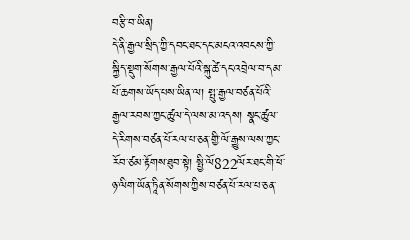བརྩི་བ་ཡིན།
དེ་ནི་རྒྱལ་སྲིད་ཀྱི་དབང་ཐང་དང་མངའ་འབངས་ཀྱི་སྐྱིད་སྡུག་སོགས་རྒྱལ་པོའི་སྐུ་ཚེ་དང་འབྲེལ་བ་དམ་པོ་ཆགས་ཡོད་པས་ཡིན་ལ། སྤུ་རྒྱལ་བཙན་པོའི་རྒྱལ་རབས་ཀྱང་ཚུལ་དེ་ལས་མ་འདས། སྣང་ཚུལ་དེ་རིགས་བཙན་པོ་རལ་པ་ཅན་གྱི་ལོ་རྒྱུས་ལས་ཀྱང་རོབ་ཙམ་རྟོགས་ཐུབ་སྟེ། སྤྱི་ལོ822ལོར་ཐང་གི་ཕོ་ཉ་ལིག་ཡོན་ཏཱིན་སོགས་ཀྱིས་བཙན་པོ་རལ་པ་ཅན་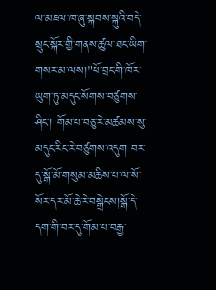ལ་མཇལ་ཁ་ཞུ་སྐབས་སྐུའི་བདེ་སྲུང་སྐོར་གྱི་གནས་ཚུལ་ཐང་ཡིག་གསར་མ་ལས།"ཕོ་བྲང་གི་ཁོར་ཡུག་ཏུ་མདུང་སོགས་བཙུགས་ཤིང་། གོམ་པ་བཅུ་རེ་མཚམས་སུ་མདུང་རིང་རེ་བཙུགས་འདུག བར་དུ་སྒོ་མོ་གསུམ་མཆིས་པ་ལ་སོ་སོར་དར་མོ་ཆེ་རེ་བསྒྲེངས།སྒོ་དེ་དག་གི་བར་དུ་གོམ་པ་བརྒྱ་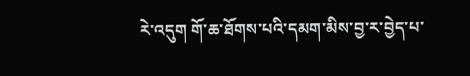རེ་འདུག གོ་ཆ་ཐོགས་པའི་དམག་མིས་བྱ་ར་བྱེད་པ་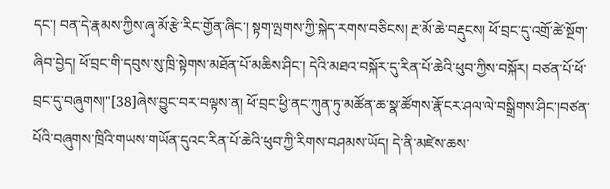དང་། བན་དེ་རྣམས་ཀྱིས་ཞྭ་མོ་རྩེ་རིང་གྱོན་ཞིང་། སྟག་ལྤགས་ཀྱི་སྐེད་རགས་བཅིངས། རྔ་མོ་ཆེ་བརྡུངས། ཕོ་བྲང་དུ་འགྲོ་ཚེ་སྔོག་ཞིབ་བྱེད། ཕོ་བྲང་གི་དབུས་སུ་ཁྲི་སྟེགས་མཐོན་པོ་མཆིས་ཤིང་། དེའི་མཐའ་བསྐོར་དུ་རིན་པོ་ཆེའི་ཕུབ་ཀྱིས་བསྐོར། བཙན་པོ་ཕོ་བྲང་དུ་བཞུགས།"[38]ཞེས་བྱུང་བར་བལྟས་ན། ཕོ་བྲང་ཕྱི་ནང་ཀུན་ཏུ་མཚོན་ཆ་སྣ་ཚོགས་རྣོ་ངར་ཤལ་ལེ་བསྒྲིགས་ཤིང་།བཙན་པོའི་བཞུགས་ཁྲིའི་གཡས་གཡོན་དུའང་རིན་པོ་ཆེའི་ཕུབ་ཀྱི་རིགས་བཤམས་ཡོད། དེ་ནི་མཛེས་ཆས་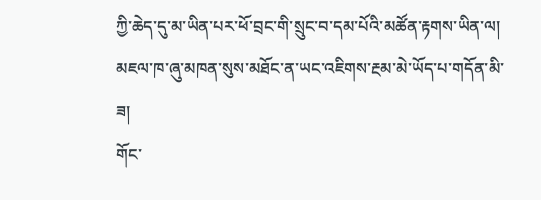ཀྱི་ཆེད་དུ་མ་ཡིན་པར་ཕོ་བྲང་གི་སྲུང་བ་དམ་པོའི་མཚོན་རྟགས་ཡིན་ལ། མཇལ་ཁ་ཞུ་མཁན་སུས་མཐོང་ན་ཡང་འཇིགས་རྔམ་མེ་ཡོད་པ་གདོན་མི་ཟ།
གོང་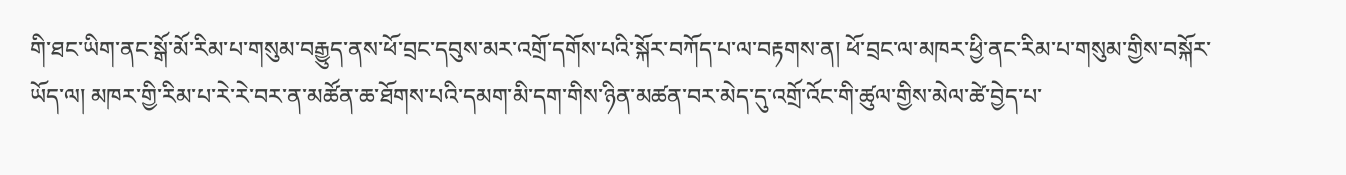གི་ཐང་ཡིག་ནང་སྒོ་མོ་རིམ་པ་གསུམ་བརྒྱུད་ནས་ཕོ་བྲང་དབུས་མར་འགྲོ་དགོས་པའི་སྐོར་བཀོད་པ་ལ་བརྟགས་ན། ཕོ་བྲང་ལ་མཁར་ཕྱི་ནང་རིམ་པ་གསུམ་གྱིས་བསྐོར་ཡོད་ལ། མཁར་གྱི་རིམ་པ་རེ་རེ་བར་ན་མཚོན་ཆ་ཐོགས་པའི་དམག་མི་དག་གིས་ཉིན་མཚན་བར་མེད་དུ་འགྲོ་འོང་གི་ཚུལ་གྱིས་མེལ་ཚེ་བྱེད་པ་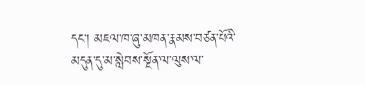དང་། མཇལ་ཁ་ཞུ་མཁན་རྣམས་བཙན་པོའི་མདུན་དུ་མ་སླེབས་སྔོན་ལ་ལུས་ལ་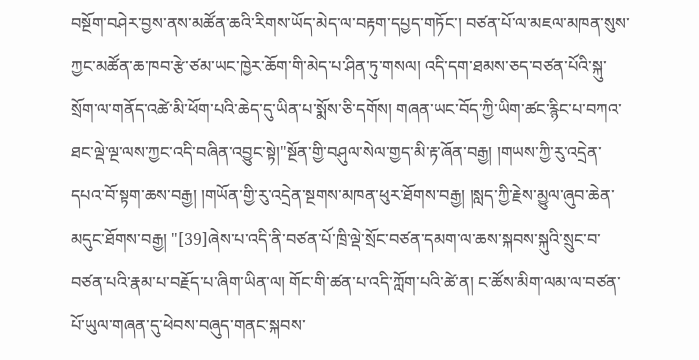བསྔོག་བཤེར་བྱས་ནས་མཚོན་ཆའི་རིགས་ཡོད་མེད་ལ་བརྟག་དཔྱད་གཏོང་། བཙན་པོ་ལ་མཇལ་མཁན་སུས་ཀྱང་མཚོན་ཆ་ཁབ་རྩེ་ཙམ་ཡང་ཁྱེར་ཆོག་གི་མེད་པ་ཤིན་ཏུ་གསལ། འདི་དག་ཐམས་ཅད་བཙན་པོའི་སྐུ་སྲོག་ལ་གནོད་འཚེ་མི་ཕོག་པའི་ཆེད་དུ་ཡིན་པ་སྨོས་ཅི་དགོས། གཞན་ཡང་བོད་ཀྱི་ཡིག་ཚང་རྙིང་པ་བཀའ་ཐང་ལྡེ་ལྔ་ལས་ཀྱང་འདི་བཞིན་འབྱུང་སྟེ།"སྔོན་གྱི་བཤུལ་སེལ་གྱད་མི་རྟ་ཞོན་བརྒྱ། །གཡས་ཀྱི་རུ་འདྲེན་དཔའ་བོ་སྟག་ཆས་བརྒྱ། །གཡོན་གྱི་རུ་འདྲེན་སྔགས་མཁན་ཕུར་ཐོགས་བརྒྱ། །སླད་ཀྱི་རྗེས་མྱུལ་ཞུབ་ཆེན་མདུང་ཐོགས་བརྒྱ། "[39]ཞེས་པ་འདི་ནི་བཙན་པོ་ཁྲི་ལྡེ་སྲོང་བཙན་དམག་ལ་ཆས་སྐབས་སྐུའི་སྲུང་བ་བཙན་པའི་རྣམ་པ་བརྗོད་པ་ཞིག་ཡིན་ལ། གོང་གི་ཚན་པ་འདི་ཀློག་པའི་ཚེ་ན། ང་ཚོས་མིག་ལམ་ལ་བཙན་པོ་ཡུལ་གཞན་དུ་ཕེབས་བཞུད་གནང་སྐབས་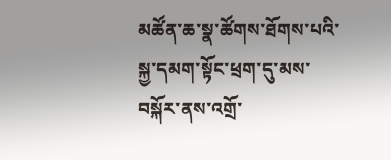མཚོན་ཆ་སྣ་ཚོགས་ཐོགས་པའི་སྐྱ་དམག་སྟོང་ཕྲག་དུ་མས་བསྐོར་ནས་འགྲོ་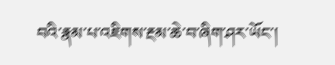བའི་རྣམ་པ་འཇིགས་རྔམ་ཆེ་བ་ཞིག་ཤར་ཡོང་།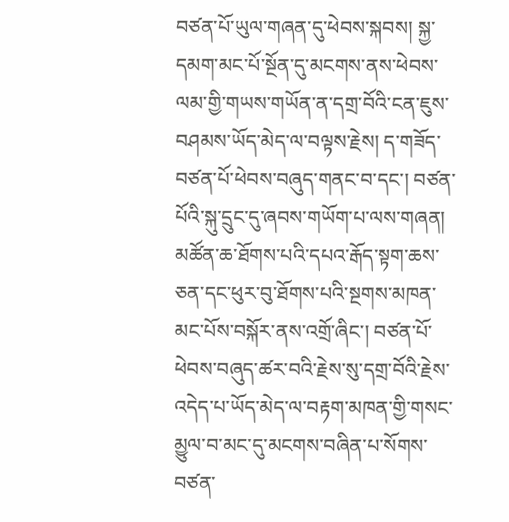བཙན་པོ་ཡུལ་གཞན་དུ་ཕེབས་སྐབས། སྐྱ་དམག་མང་པོ་སྔོན་དུ་མངགས་ནས་ཕེབས་ལམ་གྱི་གཡས་གཡོན་ན་དགྲ་བོའི་ངན་ཇུས་བཤམས་ཡོད་མེད་ལ་བལྟས་རྗེས། ད་གཟོད་བཙན་པོ་ཕེབས་བཞུད་གནང་བ་དང་། བཙན་པོའི་སྐུ་དྲུང་དུ་ཞབས་གཡོག་པ་ལས་གཞན། མཚོན་ཆ་ཐོགས་པའི་དཔའ་རྒོད་སྟག་ཆས་ཅན་དང་ཕུར་བུ་ཐོགས་པའི་སྔགས་མཁན་མང་པོས་བསྐོར་ནས་འགྲོ་ཞིང་། བཙན་པོ་ཕེབས་བཞུད་ཚར་བའི་རྗེས་སུ་དགྲ་བོའི་རྗེས་འདེད་པ་ཡོད་མེད་ལ་བརྟག་མཁན་གྱི་གསང་མྱུལ་བ་མང་དུ་མངགས་བཞིན་པ་སོགས་བཙན་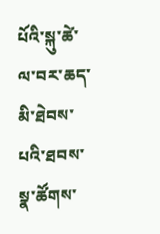པོའི་སྐུ་ཚེ་ལ་བར་ཆད་མི་ཐེབས་པའི་ཐབས་སྣ་ཚོགས་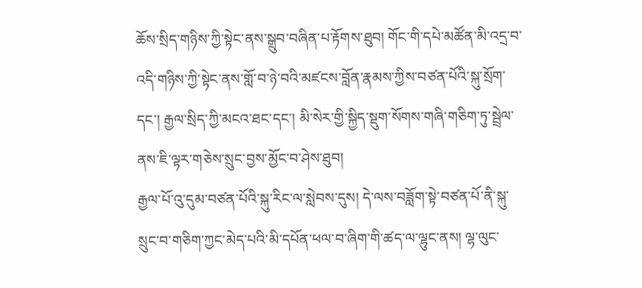ཆོས་སྲིད་གཉིས་ཀྱི་སྟེང་ནས་སྒྲུབ་བཞིན་པ་རྟོགས་ཐུབ། གོང་གི་དཔེ་མཚོན་མི་འདྲ་བ་འདི་གཉིས་ཀྱི་སྟེང་ནས་གློ་བ་ཉེ་བའི་མཛངས་བློན་རྣམས་ཀྱིས་བཙན་པོའི་སྐུ་སྲོག་དང་། རྒྱལ་སྲིད་ཀྱི་མངའ་ཐང་དང་། མི་སེར་གྱི་སྐྱིད་སྡུག་སོགས་གཞི་གཅིག་ཏུ་སྦྲེལ་ནས་ཇི་ལྟར་གཅེས་སྲུང་བྱས་མྱོང་བ་ཤེས་ཐུབ།
རྒྱལ་པོ་འུ་དུམ་བཙན་པོའི་སྐུ་རིང་ལ་སླེབས་དུས། དེ་ལས་བཟློག་སྟེ་བཙན་པོ་ནི་སྐུ་སྲུང་བ་གཅིག་ཀྱང་མེད་པའི་མི་དཔོན་ཕལ་བ་ཞིག་གི་ཚད་ལ་ལྷུང་ནས། ལྷ་ལུང་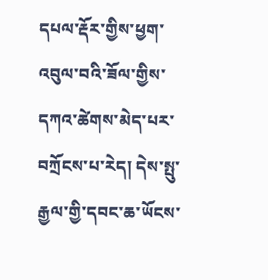དཔལ་རྡོར་གྱིས་ཕྱག་འབུལ་བའི་ཟོལ་གྱིས་དཀའ་ཚེགས་མེད་པར་བཀྲོངས་པ་རེད། དེས་སྤུ་རྒྱལ་གྱི་དབང་ཆ་ཡོངས་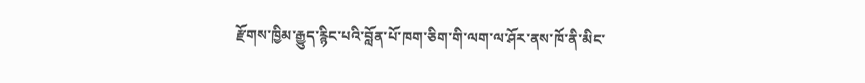རྫོགས་ཁྱིམ་རྒྱུད་རྙིང་པའི་བློན་པོ་ཁག་ཅིག་གི་ལག་ལ་ཤོར་ནས་ཁོ་ནི་མིང་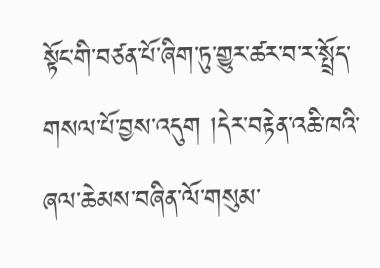སྟོང་གི་བཙན་པོ་ཞིག་ཏུ་གྱུར་ཚར་བ་ར་སྤྲོད་གསལ་པོ་བྱས་འདུག །དེར་བརྟེན་འཆི་ཁའི་ཞལ་ཆེམས་བཞིན་ལོ་གསུམ་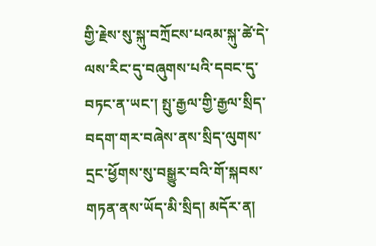གྱི་རྗེས་སུ་སྐུ་བཀྲོངས་པའམ་སྐུ་ཚེ་དེ་ལས་རིང་དུ་བཞུགས་པའི་དབང་དུ་བཏང་ན་ཡང་། སྤུ་རྒྱལ་གྱི་རྒྱལ་སྲིད་བདག་གར་བཞེས་ནས་སྲིད་ལུགས་དྲང་ཕྱོགས་སུ་བསྒྱུར་བའི་གོ་སྐབས་གཏན་ནས་ཡོད་མི་སྲིད། མདོར་ན།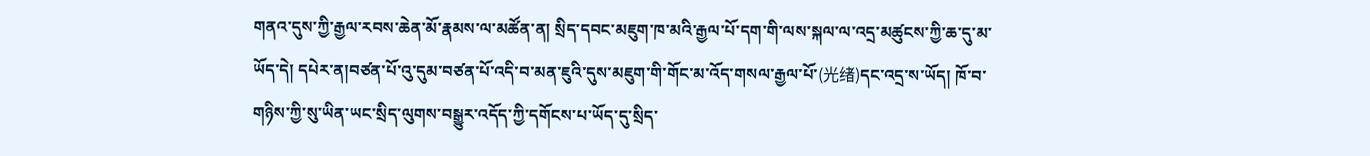གནའ་དུས་ཀྱི་རྒྱལ་རབས་ཆེན་མོ་རྣམས་ལ་མཚོན་ན། སྲིད་དབང་མཇུག་ཁ་མའི་རྒྱལ་པོ་དག་གི་ལས་སྐལ་ལ་འདྲ་མཚུངས་ཀྱི་ཆ་དུ་མ་ཡོད་དེ། དཔེར་ན།བཙན་པོ་འུ་དུམ་བཙན་པོ་འདི་བ་མན་ཇུའི་དུས་མཇུག་གི་གོང་མ་འོད་གསལ་རྒྱལ་པོ་(光绪)དང་འདྲ་ས་ཡོད། ཁོ་བ་གཉིས་ཀྱི་སུ་ཡིན་ཡང་སྲིད་ལུགས་བསྒྱུར་འདོད་ཀྱི་དགོངས་པ་ཡོད་དུ་སྲིད་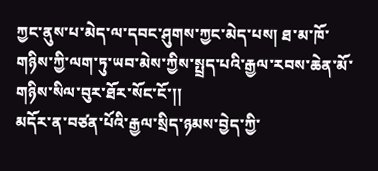ཀྱང་ནུས་པ་མེད་ལ་དབང་ཤུགས་ཀྱང་མེད་པས། ཐ་མ་ཁོ་གཉིས་ཀྱི་ལག་ཏུ་ཡབ་མེས་ཀྱིས་སྤྲད་པའི་རྒྱལ་རབས་ཆེན་མོ་གཉིས་སིལ་བུར་ཐོར་སོང་ངོ་།།
མདོར་ན་བཙན་པོའི་རྒྱལ་སྲིད་ཉམས་བྱེད་ཀྱི་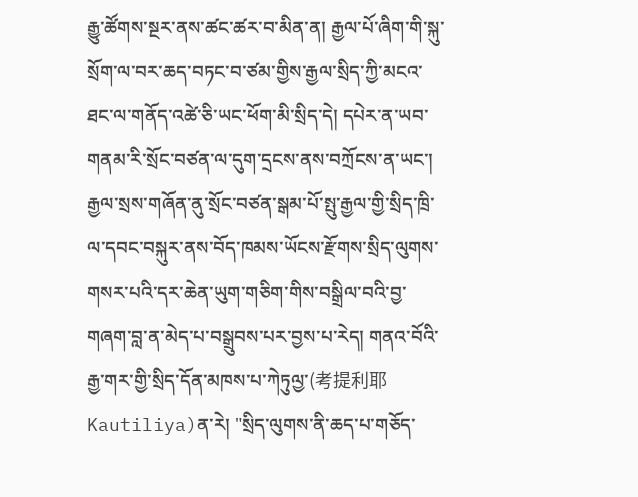རྒྱུ་ཚོགས་སྔར་ནས་ཚང་ཚར་བ་མིན་ན། རྒྱལ་པོ་ཞིག་གི་སྐུ་སྲོག་ལ་བར་ཆད་བཏང་བ་ཙམ་གྱིས་རྒྱལ་སྲིད་ཀྱི་མངའ་ཐང་ལ་གནོད་འཚེ་ཅི་ཡང་ཕོག་མི་སྲིད་དེ། དཔེར་ན་ཡབ་གནམ་རི་སྲོང་བཙན་ལ་དུག་དྲངས་ནས་བཀྲོངས་ན་ཡང་། རྒྱལ་སྲས་གཞོན་ནུ་སྲོང་བཙན་སྒམ་པོ་སྤུ་རྒྱལ་གྱི་སྲིད་ཁྲི་ལ་དབང་བསྐུར་ནས་བོད་ཁམས་ཡོངས་རྫོགས་སྲིད་ལུགས་གསར་པའི་དར་ཆེན་ཡུག་གཅིག་གིས་བསྒྲིལ་བའི་བྱ་གཞག་བླ་ན་མེད་པ་བསྒྲུབས་པར་བྱས་པ་རེད། གནའ་བོའི་རྒྱ་གར་གྱི་སྲིད་དོན་མཁས་པ་ཀེཏུལྱ་(考提利耶Kautiliya)ན་རེ། "སྲིད་ལུགས་ནི་ཆད་པ་གཅོད་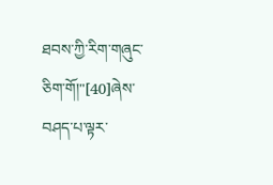ཐབས་ཀྱི་རིག་གཞུང་ཅིག་གོ།"[40]ཞེས་བཤད་པ་ལྟར་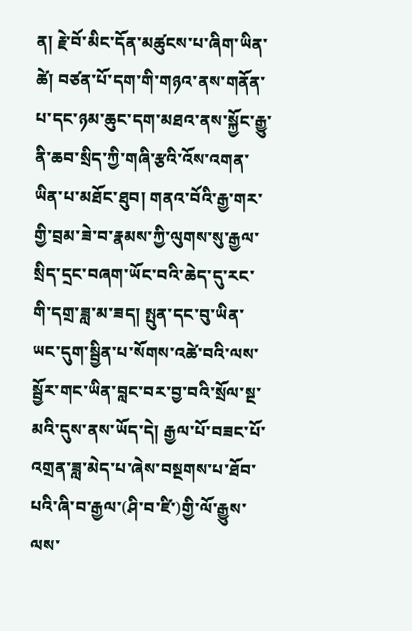ན། རྗེ་བོ་མིང་དོན་མཚུངས་པ་ཞིག་ཡིན་ཚེ། བཙན་པོ་དག་གི་གཉའ་ནས་གནོན་པ་དང་ཉམ་ཆུང་དག་མཐའ་ནས་སྐྱོང་རྒྱུ་ནི་ཆབ་སྲིད་ཀྱི་གཞི་རྩའི་འོས་འགན་ཡིན་པ་མཐོང་ཐུབ། གནའ་བོའི་རྒྱ་གར་གྱི་བྲམ་ཟེ་བ་རྣམས་ཀྱི་ལུགས་སུ་རྒྱལ་སྲིད་དྲང་བཞག་ཡོང་བའི་ཆེད་དུ་རང་གི་དགྲ་ཟླ་མ་ཟད། སྤུན་དང་བུ་ཡིན་ཡང་དུག་སྦྱིན་པ་སོགས་འཚེ་བའི་ལས་སྦྱོར་གང་ཡིན་བླང་བར་བྱ་བའི་སྲོལ་སྔ་མའི་དུས་ནས་ཡོད་དེ། རྒྱལ་པོ་བཟང་པོ་འགྲན་ཟླ་མེད་པ་ཞེས་བསྔགས་པ་ཐོབ་པའི་ཞི་བ་རྒྱལ་(ཤི་བ་ཛི་)གྱི་ལོ་རྒྱུས་ལས་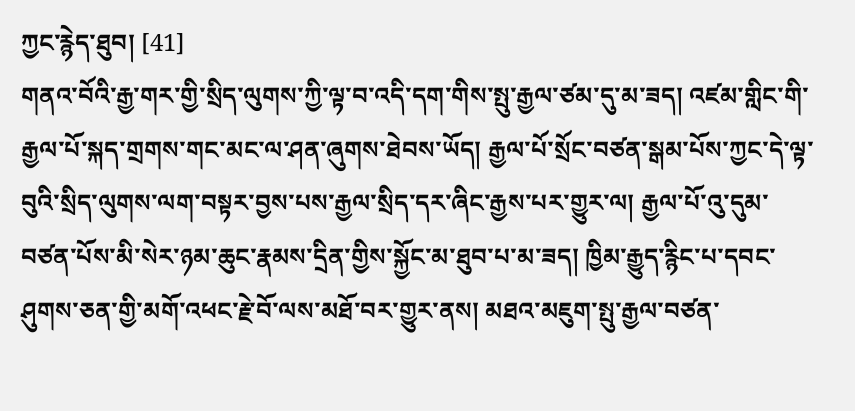ཀྱང་རྙེད་ཐུབ། [41]
གནའ་བོའི་རྒྱ་གར་གྱི་སྲིད་ལུགས་ཀྱི་ལྟ་བ་འདི་དག་གིས་སྤུ་རྒྱལ་ཙམ་དུ་མ་ཟད། འཛམ་གླིང་གི་རྒྱལ་པོ་སྐད་གྲགས་གང་མང་ལ་ཤན་ཞུགས་ཐེབས་ཡོད། རྒྱལ་པོ་སྲོང་བཙན་སྒམ་པོས་ཀྱང་དེ་ལྟ་བུའི་སྲིད་ལུགས་ལག་བསྟར་བྱས་པས་རྒྱལ་སྲིད་དར་ཞིང་རྒྱས་པར་གྱུར་ལ། རྒྱལ་པོ་འུ་དུམ་བཙན་པོས་མི་སེར་ཉམ་ཆུང་རྣམས་དྲིན་གྱིས་སྐྱོང་མ་ཐུབ་པ་མ་ཟད། ཁྱིམ་རྒྱུད་རྙིང་པ་དབང་ཤུགས་ཅན་གྱི་མགོ་འཕང་རྗེ་བོ་ལས་མཐོ་བར་གྱུར་ནས། མཐའ་མཇུག་སྤུ་རྒྱལ་བཙན་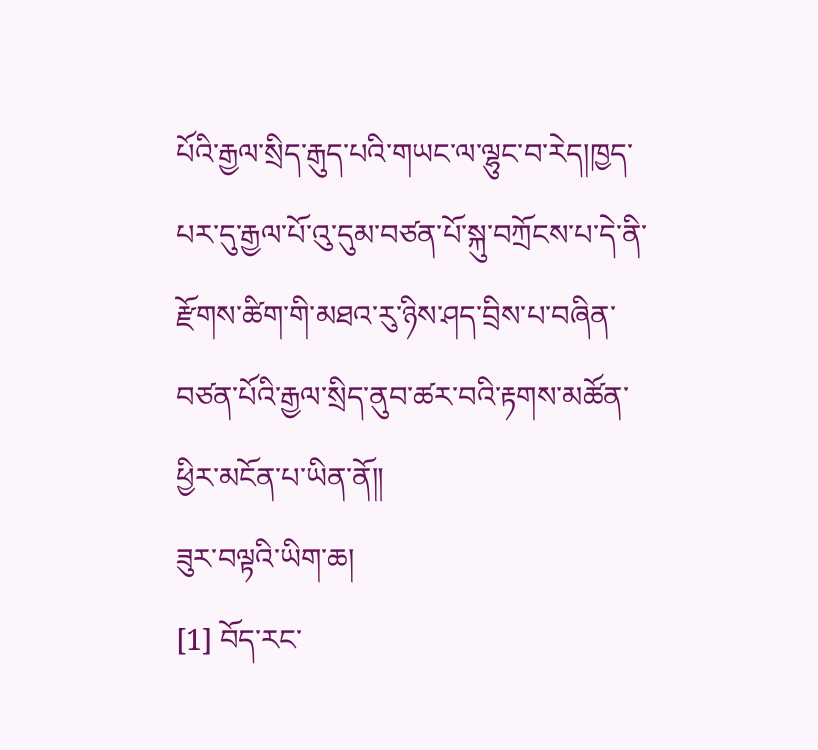པོའི་རྒྱལ་སྲིད་རྒུད་པའི་གཡང་ལ་ལྷུང་བ་རེད།ཁྱད་པར་དུ་རྒྱལ་པོ་འུ་དུམ་བཙན་པོ་སྐུ་བཀྲོངས་པ་དེ་ནི་རྫོགས་ཚིག་གི་མཐའ་རུ་ཉིས་ཤད་བྲིས་པ་བཞིན་བཙན་པོའི་རྒྱལ་སྲིད་ནུབ་ཚར་བའི་རྟགས་མཚོན་ཕྱིར་མངོན་པ་ཡིན་ནོ༎
ཟུར་བལྟའི་ཡིག་ཆ།
[1] བོད་རང་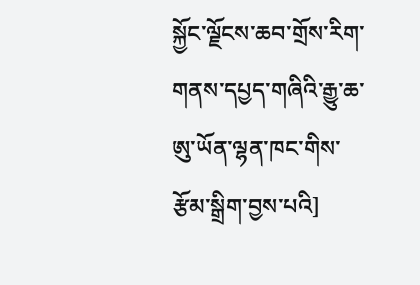སྐྱོང་ལྗོངས་ཆབ་གྲོས་རིག་གནས་དཔྱད་གཞིའི་རྒྱུ་ཆ་ཨུ་ཡོན་ལྷན་ཁང་གིས་རྩོམ་སྒྲིག་བྱས་པའི]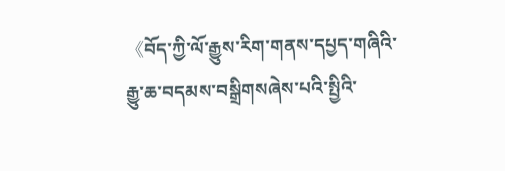《བོད་ཀྱི་ལོ་རྒྱུས་རིག་གནས་དཔྱད་གཞིའི་རྒྱུ་ཆ་བདམས་བསྒྲིགསཞེས་པའི་སྤྱིའི་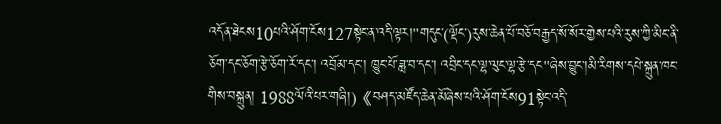འདོན་ཐེངས10པའི་ཤོག་ངོས127སྟེང་ན་འདི་ལྟར།"གདུང་(ལྡོང་)རུས་ཆེན་པོ་བཅོ་བརྒྱད་སོ་སོར་གྱེས་པའི་རུས་ཀྱི་མིང་ནི་ཅོག་དང་ཅོག་རྩེ་ཅོག་རོ་དང་། འབྲོམ་དང་། ཁྱུང་པོ་ཟླ་བ་དང་། འབྲིང་དང་ལྷ་ལུང་ལྷ་རྩེ་དང"ཞེས་བྱུང་།མི་རིགས་དཔེ་སྐྲུན་ཁང་གིས་བསྐྲུན། 1988ལོའི་པར་གཞི།)《བཤད་མཛོད་ཆེན་མོཞེས་པའི་ཤོག་ངོས91སྟེང་འདི་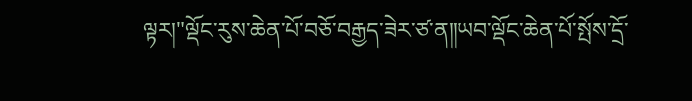ལྟར།"ལྡོང་རུས་ཆེན་པོ་བཅོ་བརྒྱད་ཟེར་ཙ་ན༎ཡབ་ལྡོང་ཆེན་པོ་སྤོས་དྲོ་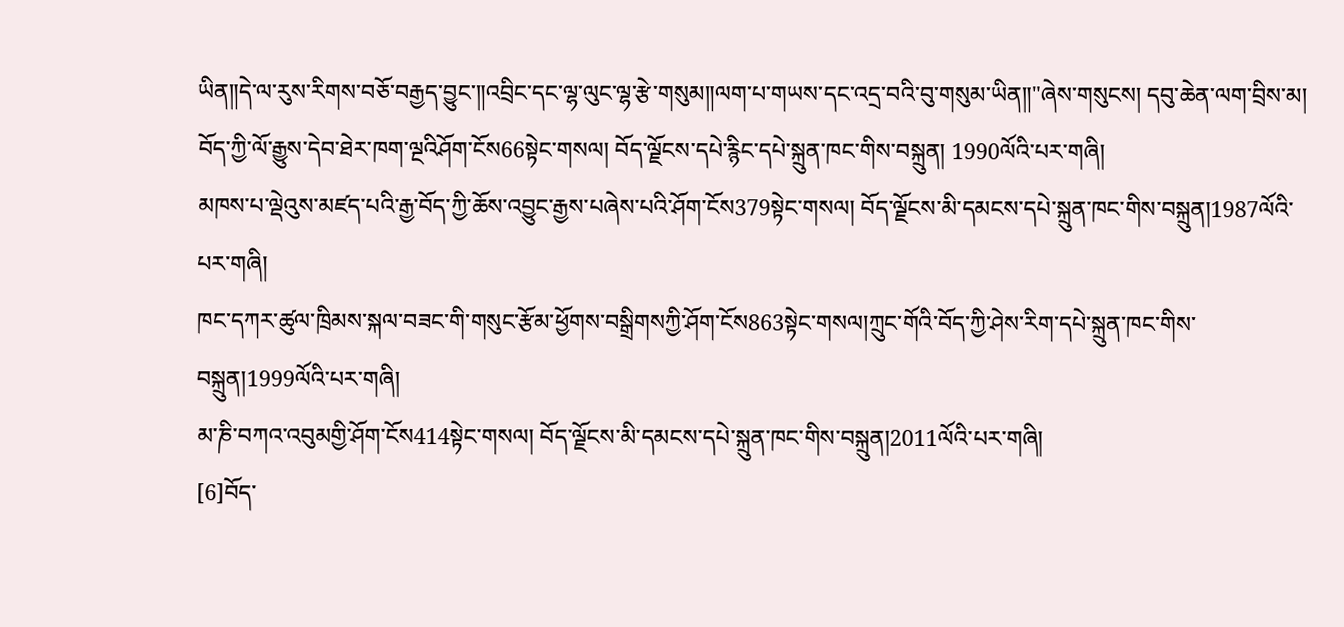ཡིན༎དེ་ལ་རུས་རིགས་བཅོ་བརྒྱད་བྱུང་༎འབྲིང་དང་ལྷ་ལུང་ལྷ་རྩེ་གསུམ༎ལག་པ་གཡས་དང་འདྲ་བའི་བུ་གསུམ་ཡིན༎"ཞེས་གསུངས། དབུ་ཆེན་ལག་བྲིས་མ།
བོད་ཀྱི་ལོ་རྒྱུས་དེབ་ཐེར་ཁག་ལྔའིཤོག་ངོས66སྟེང་གསལ། བོད་ལྗོངས་དཔེ་རྙིང་དཔེ་སྐྲུན་ཁང་གིས་བསྐྲུན། 1990ལོའི་པར་གཞི།
མཁས་པ་ལྡེའུས་མཛད་པའི་རྒྱ་བོད་ཀྱི་ཆོས་འབྱུང་རྒྱས་པཞེས་པའི་ཤོག་ངོས379སྟེང་གསལ། བོད་ལྗོངས་མི་དམངས་དཔེ་སྐྲུན་ཁང་གིས་བསྐྲུན།1987ལོའི་པར་གཞི།
ཁང་དཀར་ཚུལ་ཁྲིམས་སྐལ་བཟང་གི་གསུང་རྩོམ་ཕྱོགས་བསྒྲིགསཀྱི་ཤོག་ངོས863སྟེང་གསལ།ཀྲུང་གོའི་བོད་ཀྱི་ཤེས་རིག་དཔེ་སྐྲུན་ཁང་གིས་བསྐྲུན།1999ལོའི་པར་གཞི།
མ་ཎི་བཀའ་འབུམགྱི་ཤོག་ངོས414སྟེང་གསལ། བོད་ལྗོངས་མི་དམངས་དཔེ་སྐྲུན་ཁང་གིས་བསྐྲུན།2011ལོའི་པར་གཞི།
[6]བོད་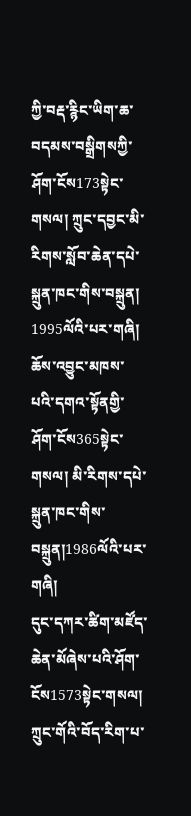ཀྱི་བརྡ་རྙིང་ཡིག་ཆ་བདམས་བསྒྲིགསཀྱི་ཤོག་ངོས173སྟེང་གསལ། ཀྲུང་དབྱང་མི་རིགས་སློབ་ཆེན་དཔེ་སྐྲུན་ཁང་གིས་བསྐྲུན། 1995ལོའི་པར་གཞི།
ཆོས་འབྱུང་མཁས་པའི་དགའ་སྟོནགྱི་ཤོག་ངོས365སྟེང་གསལ། མི་རིགས་དཔེ་སྐྲུན་ཁང་གིས་བསྐྲུན།1986ལོའི་པར་གཞི།
དུང་དཀར་ཚིག་མཛོད་ཆེན་མོཞེས་པའི་ཤོག་ངོས1573སྟེང་གསལ། ཀྲུང་གོའི་བོད་རིག་པ་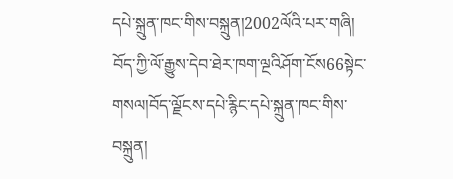དཔེ་སྐྲུན་ཁང་གིས་བསྐྲུན།2002ལོའི་པར་གཞི།
བོད་ཀྱི་ལོ་རྒྱུས་དེབ་ཐེར་ཁག་ལྔའིཤོག་ངོས66སྟེང་གསལ།བོད་ལྗོངས་དཔེ་རྙིང་དཔེ་སྐྲུན་ཁང་གིས་བསྐྲུན།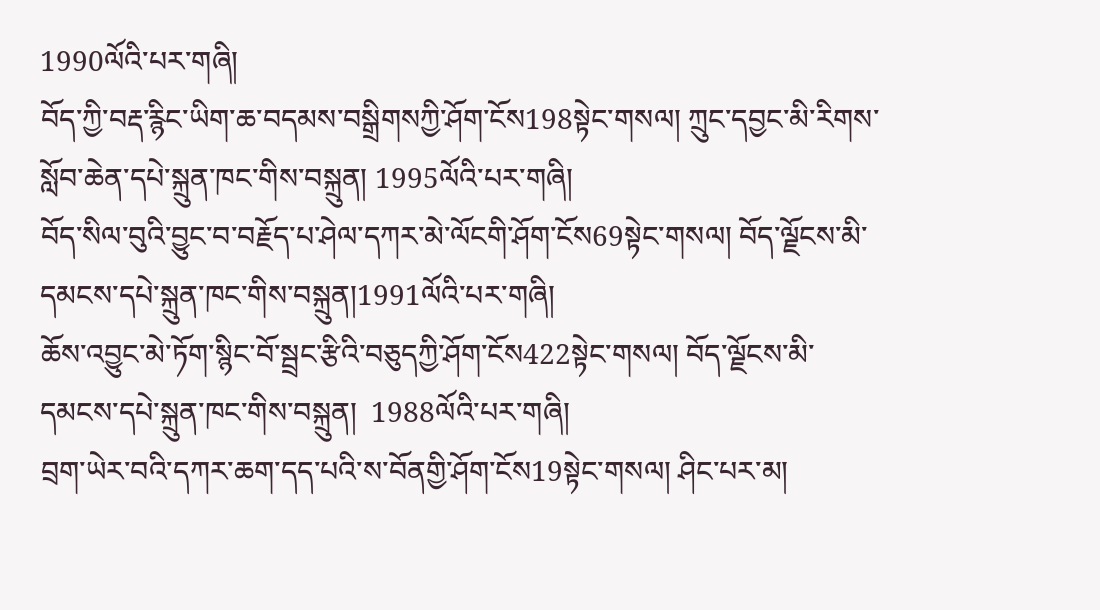1990ལོའི་པར་གཞི།
བོད་ཀྱི་བརྡ་རྙིང་ཡིག་ཆ་བདམས་བསྒྲིགསཀྱི་ཤོག་ངོས198སྟེང་གསལ། ཀྲུང་དབྱང་མི་རིགས་སློབ་ཆེན་དཔེ་སྐྲུན་ཁང་གིས་བསྐྲུན། 1995ལོའི་པར་གཞི།
བོད་སིལ་བུའི་བྱུང་བ་བརྗོད་པ་ཤེལ་དཀར་མེ་ལོངགི་ཤོག་ངོས69སྟེང་གསལ། བོད་ལྗོངས་མི་དམངས་དཔེ་སྐྲུན་ཁང་གིས་བསྐྲུན།1991ལོའི་པར་གཞི།
ཆོས་འབྱུང་མེ་ཏོག་སྙིང་བོ་སྦྲང་རྩིའི་བཅུདཀྱི་ཤོག་ངོས422སྟེང་གསལ། བོད་ལྗོངས་མི་དམངས་དཔེ་སྐྲུན་ཁང་གིས་བསྐྲུན།  1988ལོའི་པར་གཞི།
བྲག་ཡེར་བའི་དཀར་ཆག་དད་པའི་ས་བོནགྱི་ཤོག་ངོས19སྟེང་གསལ། ཤིང་པར་མ།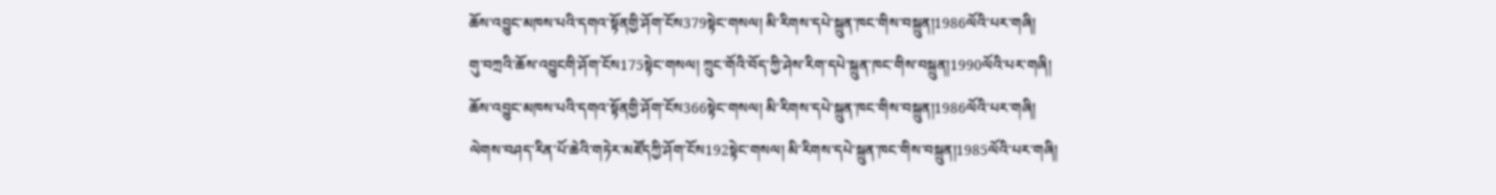ཆོས་འབྱུང་མཁས་པའི་དགའ་སྟོནགྱི་ཤོག་ངོས379སྟེང་གསལ། མི་རིགས་དཔེ་སྐྲུན་ཁང་གིས་བསྐྲུན།1986ལོའི་པར་གཞི།
གུ་བཀྲའི་ཆོས་འབྱུངགི་ཤོག་ངོས175སྟེང་གསལ། ཀྲུང་གོའི་བོད་ཀྱི་ཤེས་རིག་དཔེ་སྐྲུན་ཁང་གིས་བསྐྲུན།1990ལོའི་པར་གཞི།
ཆོས་འབྱུང་མཁས་པའི་དགའ་སྟོནགྱི་ཤོག་ངོས366སྟེང་གསལ། མི་རིགས་དཔེ་སྐྲུན་ཁང་གིས་བསྐྲུན།1986ལོའི་པར་གཞི།
ལེགས་བཤད་རིན་པོ་ཆེའི་གཏེར་མཛོདཀྱི་ཤོག་ངོས192སྟེང་གསལ། མི་རིགས་དཔེ་སྐྲུན་ཁང་གིས་བསྐྲུན།1985ལོའི་པར་གཞི།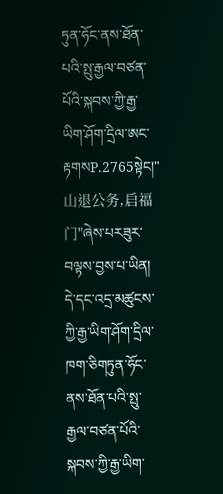ཏུན་ཧོང་ནས་ཐོན་པའི་སྤུ་རྒྱལ་བཙན་པོའི་སྐབས་ཀྱི་རྒྱ་ཡིག་ཤོག་དྲིལ་ཨང་རྟགསP.2765སྟེང།"山退公务,启福门"ཞེས་པརཟུར་བལྟས་བྱས་པ་ཡིན། དེ་དང་འདྲ་མཚུངས་ཀྱི་རྒྱ་ཡིག་ཤོག་དྲིལ་ཁག་ཅིགཏུན་ཧོང་ནས་ཐོན་པའི་སྤུ་རྒྱལ་བཙན་པོའི་སྐབས་ཀྱི་རྒྱ་ཡིག་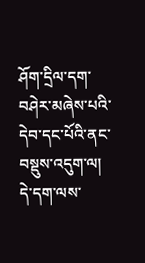ཤོག་དྲིལ་དག་བཤེར་མཞེས་པའི་དེབ་དང་པོའི་ནང་བསྡུས་འདུག་ལ། དེ་དག་ལས་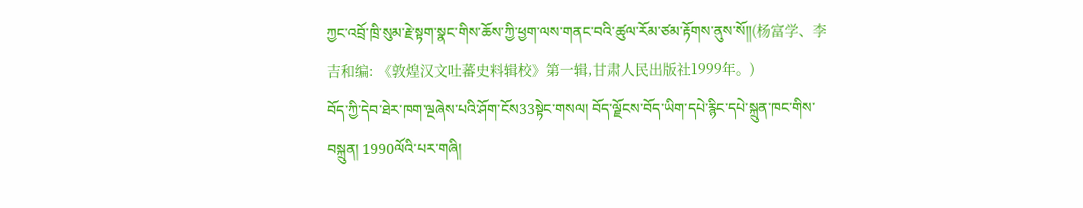ཀྱང་འབྲོ་ཁྲི་སུམ་རྗེ་སྟག་སྣང་གིས་ཆོས་ཀྱི་ཕྱག་ལས་གནང་བའི་ཚུལ་རོམ་ཙམ་རྟོགས་ནུས་སོ༎(杨富学、李吉和编: 《敦煌汉文吐蕃史料辑校》第一辑,甘肃人民出版社1999年。)
བོད་ཀྱི་དེབ་ཐེར་ཁག་ལྔཞེས་པའི་ཤོག་ངོས33སྟེང་གསལ། བོད་ལྗོངས་བོད་ཡིག་དཔེ་རྙིང་དཔེ་སྐྲུན་ཁང་གིས་བསྐྲུན། 1990ལོའི་པར་གཞི།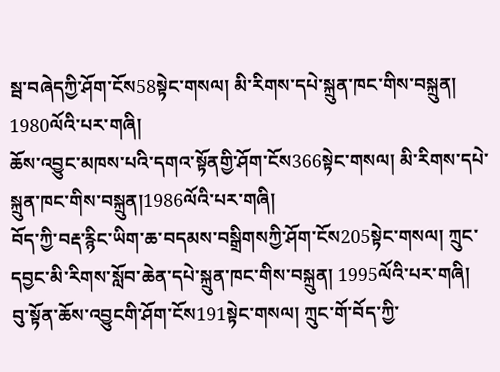སྦ་བཞེདཀྱི་ཤོག་ངོས58སྟེང་གསལ། མི་རིགས་དཔེ་སྐྲུན་ཁང་གིས་བསྐྲུན། 1980ལོའི་པར་གཞི།
ཆོས་འབྱུང་མཁས་པའི་དགའ་སྟོནགྱི་ཤོག་ངོས366སྟེང་གསལ། མི་རིགས་དཔེ་སྐྲུན་ཁང་གིས་བསྐྲུན།1986ལོའི་པར་གཞི།
བོད་ཀྱི་བརྡ་རྙིང་ཡིག་ཆ་བདམས་བསྒྲིགསཀྱི་ཤོག་ངོས205སྟེང་གསལ། ཀྲུང་དབྱང་མི་རིགས་སློབ་ཆེན་དཔེ་སྐྲུན་ཁང་གིས་བསྐྲུན། 1995ལོའི་པར་གཞི།
བུ་སྟོན་ཆོས་འབྱུངགི་ཤོག་ངོས191སྟེང་གསལ། ཀྲུང་གོ་བོད་ཀྱི་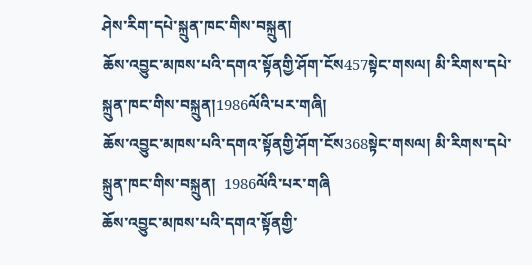ཤེས་རིག་དཔེ་སྐྲུན་ཁང་གིས་བསྐྲུན།
ཆོས་འབྱུང་མཁས་པའི་དགའ་སྟོནགྱི་ཤོག་ངོས457སྟེང་གསལ། མི་རིགས་དཔེ་སྐྲུན་ཁང་གིས་བསྐྲུན།1986ལོའི་པར་གཞི།
ཆོས་འབྱུང་མཁས་པའི་དགའ་སྟོནགྱི་ཤོག་ངོས368སྟེང་གསལ། མི་རིགས་དཔེ་སྐྲུན་ཁང་གིས་བསྐྲུན།  1986ལོའི་པར་གཞི
ཆོས་འབྱུང་མཁས་པའི་དགའ་སྟོནགྱི་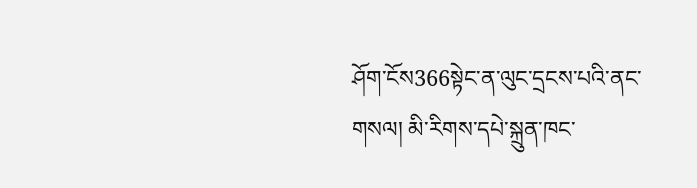ཤོག་ངོས366སྟེང་ན་ལུང་དྲངས་པའི་ནང་གསལ། མི་རིགས་དཔེ་སྐྲུན་ཁང་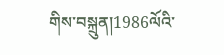གིས་བསྐྲུན།1986ལོའི་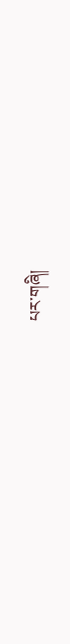པར་གཞི།